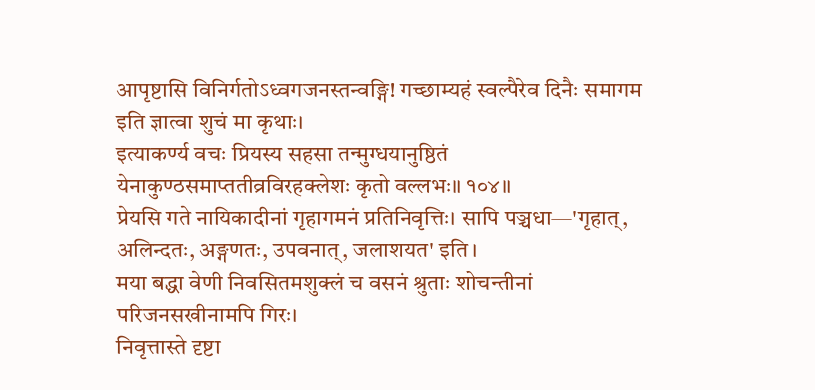आपृष्टासि विनिर्गतोऽध्वगजनस्तन्वङ्गि! गच्छाम्यहं स्वल्पैरेव दिनैः समागम इति ज्ञात्वा शुचं मा कृथाः।
इत्याकर्ण्य वचः प्रियस्य सहसा तन्मुग्धयानुष्ठितं येनाकुण्ठसमाप्ततीव्रविरहक्लेशः कृतो वल्लभः॥ १०४॥
प्रेयसि गते नायिकादीनां गृहागमनं प्रतिनिवृत्तिः। सापि पञ्चधा—'गृहात्, अलिन्दतः, अङ्गणतः, उपवनात्, जलाशयत' इति।
मया बद्धा वेणी निवसितमशुक्लं च वसनं श्रुताः शोचन्तीनां परिजनसखीनामपि गिरः।
निवृत्तास्ते दृष्टा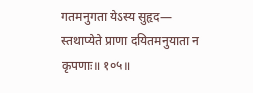गतमनुगता येऽस्य सुहृद— स्तथाप्येते प्राणा दयितमनुयाता न कृपणाः॥ १०५॥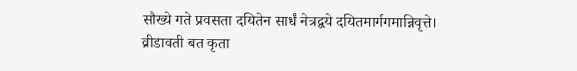सौख्ये गते प्रवसता दयितेन सार्धं नेत्रद्वये दयितमार्गगमान्निवृत्ते।
व्रीडावती बत कृता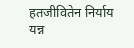हतजीवितेन निर्याय यन्न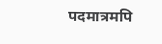पदमात्रमपि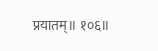प्रयातम्॥ १०६॥